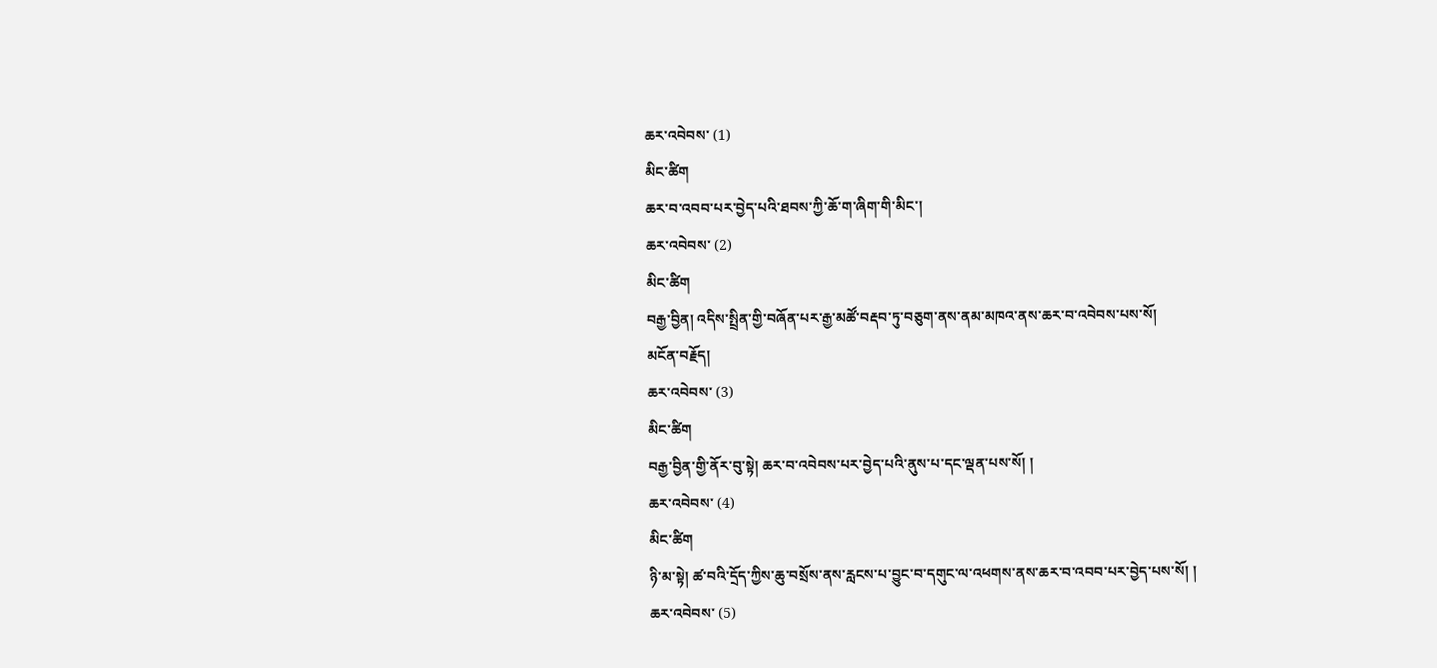ཆར་འབེབས་ (1)
མིང་ཚིག
ཆར་བ་འབབ་པར་བྱེད་པའི་ཐབས་ཀྱི་ཆོ་ག་ཞིག་གི་མིང་།
ཆར་འབེབས་ (2)
མིང་ཚིག
བརྒྱ་བྱིན། འདིས་སྤྲིན་གྱི་བཞོན་པར་རྒྱ་མཚོ་བརྡབ་ཏུ་བཅུག་ནས་ནམ་མཁའ་ནས་ཆར་བ་འབེབས་པས་སོ།
མངོན་བརྗོད།
ཆར་འབེབས་ (3)
མིང་ཚིག
བརྒྱ་བྱིན་གྱི་ནོར་བུ་སྟེ། ཆར་བ་འབེབས་པར་བྱེད་པའི་ནུས་པ་དང་ལྡན་པས་སོ། །
ཆར་འབེབས་ (4)
མིང་ཚིག
ཉི་མ་སྟེ། ཚ་བའི་དྲོད་ཀྱིས་ཆུ་བསྲོས་ནས་རླངས་པ་བྱུང་བ་དགུང་ལ་འཕགས་ནས་ཆར་བ་འབབ་པར་བྱེད་པས་སོ། །
ཆར་འབེབས་ (5)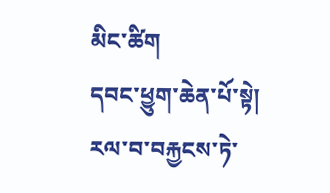མིང་ཚིག
དབང་ཕྱུག་ཆེན་པོ་སྟེ། རལ་བ་བརྐྱངས་ཏེ་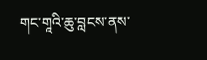གང་གཱའི་ཆུ་བླངས་ནས་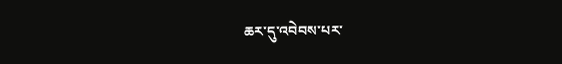ཆར་དུ་འབེབས་པར་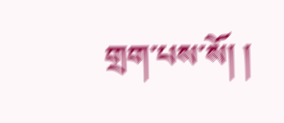གྲག་པས་སོ། །